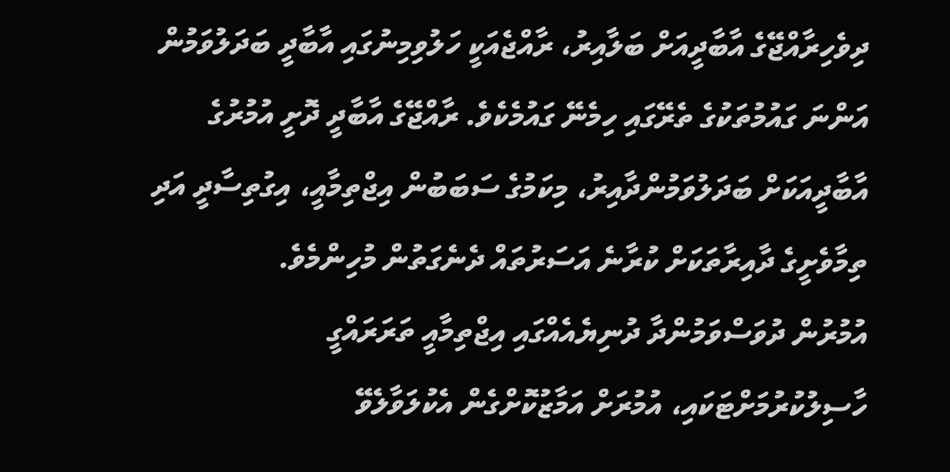ދިވެހިރާއްޖޭގެ އާބާދީއަށް ބަލާއިރު، ރާއްޖެއަކީ ހަލުވިމިނުގައި އާބާދީ ބަދަލުވަމުން އަންނަ ގައުމުތަކުގެ ތެރޭގައި ހިމެނޭ ގައުމެކެވެ. ރާއްޖޭގެ އާބާދީ ދޮށީ އުމުރުގެ އާބާދީއަކަށް ބަދަލުވަމުންދާއިރު، މިކަމުގެ ސަބަބުން އިޖްތިމާއީ، އިގުތިސާދީ އަދި ތިމާވެށީގެ ދާއިރާތަކަށް ކުރާނެ އަސަރުތައް ދެނެގަތުން މުހިންމެވެ.
އުމުރުން ދުވަސްވަމުންދާ ދުނިޔެއެއްގައި އިޖްތިމާއީ ތަރަރައްގީ ހާސިލުކުރުމަށްޓަކައި، އުމުރަށް އަމާޒުކޮށްގެން އެކުލަވާލެވޭ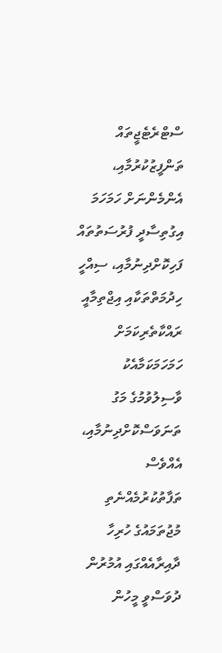ސްޓްރެޓެޖީތައް ތަންފީޒުކުރުމާއި، އެންމެންނަށް ހަމަހަމަ އިގުތިސާދީ ފުރުސަތުތައް ފަހިކޮށްދިނުމާއި، ސިއްހީ ހިދުމަތްތަކާއި އިޖްތިމާއީ ރައްކާތެރިކަމަށް ހަމަހަމަކަމާއެކު ވާސިލުވުމުގެ މަގު ތަނަވަސްކޮށްދިނުމާއި، އެއްވެސް ތަފާތުކުރުމެއްނެތި މުޖުތަމައުގެ ހުރިހާ ދާއިރާއެއްގައި އުމުރުން ދުވަސްވީ މީހުން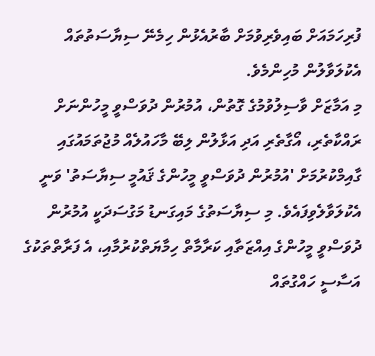ފުރިހަމައަށް ބައިވެރިވުމަށް ބާރުއެޅުން ހިމެނޭ ސިޔާސަތުތައް އެކުލަވާލުން މުހިންމެވެ.
މި އަމާޒަށް ވާސިލުވުމުގެ ގޮތުން، އުމުރުން ދުވަސްވީ މީހުންނަށް ރައްކާތެރި، އޯގާތެރި އަދި އަޅާލުން ލިބޭ މާހައުލެއް މުޖުތަމައުގައި ގާއިމްކުރުމަށް 'އުމުރުން ދުވަސްވީ މީހުންގެ ޤައުމީ ސިޔާސަތު' ވަނީ އެކުލަވާލެވިފައެވެ. މި ސިޔާސަތުގެ މައިގަނޑު މަގުސަދަކީ އުމުރުން ދުވަސްވީ މީހުންގެ އިއްޒަތާއި ކަރާމާތް ހިމާޔަތްކުރުމާއި، އެ ފަރާތްތަކުގެ އަސާސީ ހައްގުތައް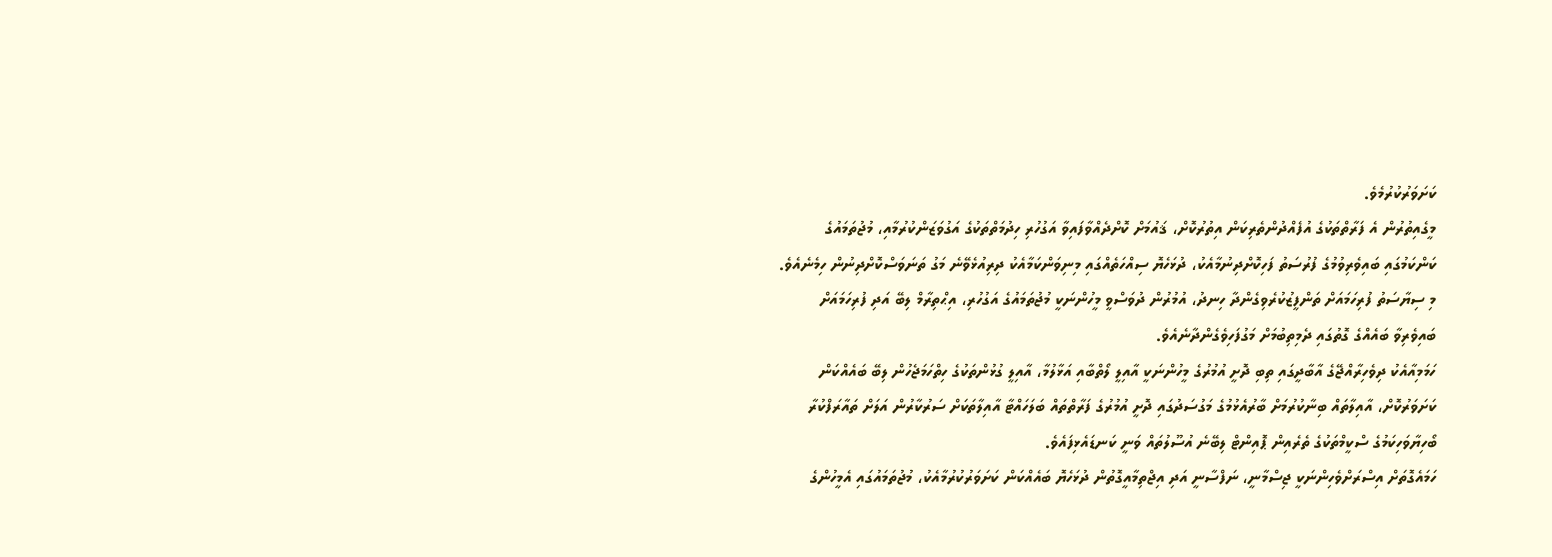ކަށަވަރުކުރުމެވެ.
މީގެއިތުރުން އެ ފަރާތްތަކުގެ އުފެއްދުންތެރިކަން އިތުރުކޮށް، ޤައުމަށް ކޮށްދެއްވާފައިވާ އަގުހުރި ހިދުމަތްތަކުގެ އަގުވަޒަންކުރުމާއި، މުޖުތަމައުގެ ކަންކަމުގައި ބައިވެރިވުމުގެ ފުރުސަތު ފަހިކޮށްދިނުމާއެކު، ދުޅަހެޔޮ ސިއްހަތެއްގައި މިނިވަންކަމާއެކު ދިރިއުޅެވޭނެ މަގު ތަނަވަސްކޮށްދިނުން ހިމެނެއެވެ. މި ސިޔާސަތު ފުރިހަމައަށް ތަންފީޒުކުރެވިގެންދާ ހިނދު، އުމުރުން ދުވަސްވީ މީހުންނަކީ މުޖުތަމައުގެ އަގުހުރި، އިޙްތިރާމް ލިބޭ އަދި ފުރިހަމައަށް ބައިވެރިވާ ބައެއްގެ ގޮތުގައި ދެމިތިބުމަށް މަގުފަހިވެގެންދާނެއެވެ.
ހަމަމިއާއެކު ދިވެހިރާއްޖޭގެ އާބާދީގައި ތިބި ދޮށީ އުމުރުގެ މީހުންނަކީ އާއިލީ ލޯތްބާއި އަޅާލުމާ، އާއިލީ ގުޅުންތަކުގެ ހިތްހަމަޖެހުން ލިބޭ ބައެއްކަން ކަށަވަރުކޮށް، އާއިލާތައް ބިނާކުރުމަށް ބާރުއެޅުމުގެ މަގުސަދުގައި ދޮށީ އުމުރުގެ ފަރާތްތައް ބަލަހައްޓާ އާއިލާތަކަށް ސަރުކާރުން އަލަށް ތައާރަފްކުރާ ބޯހިޔާވަހިކަމުގެ ސްކީމްތަކުގެ ތެރެއިން ޕޮއިންޓް ލިބޭނެ އުސޫލުތައް ވަނީ ކަނޑައެޅިފައެވެ.
ހަމައެގޮތަށް އިސްރަށްވެހިންނަކީ ޖިސްމާނީ، ނަފްސާނީ އަދި އިޖްތިމާއީގޮތުން ދުޅަހެޔޮ ބައެއްކަން ކަށަވަރުކުރުމާއެކު، މުޖުތަމައުގައި އެމީހުންގެ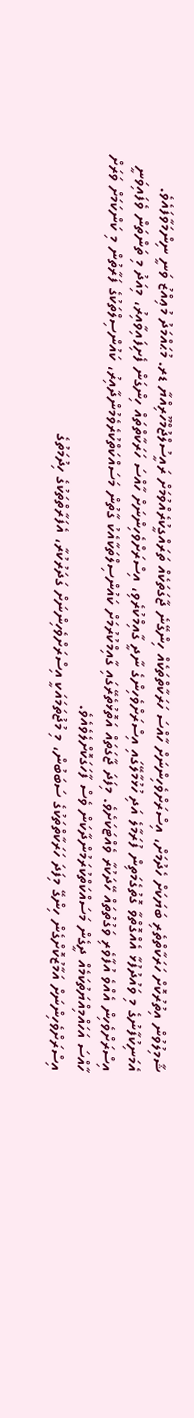ޝާމިލުވުން އިތުރުކޮށް ހަރަކާތްތެރި ބަޔަކަށް ހެދުމަށް، އިސްރަށްވެހިންނަށް ހާއްސަ ހަރަކާތްތަކެއް ހިންގޭނެ ޖާގަތަކެއް ތަރައްގީކުރެއްވުމަށް ރައީސުލްޖުމްހޫރިއްޔާ ޑރ. މުޙައްމަދު މުޢިއްޒު ވަނީ ނިންމަވާފައެވެ. އެމަނިކުފާނުގެ މި ވައުދުފުޅާ އެއްގޮތްވާ ގޮތުގެމަތިން ފުރަމާލެ އަދި ހުޅުމާލޭގައި އިސްރަށްވެހިންގެ ނާދީ ގާއިމްކުރެވި، އިސްރަށްވެހިންނަށް ހާއްސަ ހަރަކާތްތައް ހިންގަން ފެށިފައިވާއިރު، މިއަދު މި ތަންތަން ވެފައިވަނީ އިސްރަށްވެހިން އެއްވެ އުފާވެރި ވަގުތުތައް ހޭދަކުރާ ވެއްޓަކަށެވެ. މިފަދަ ޖާގަތައް އަތޮޅުތެރޭގައި ގާއިމްކުރުމަށް ކައުންސިލްތަކާއެކު ގާތުން މަސައްކަތްކުރެވެމުންދާއިރު، ކައުންސިލްތަކުގެ ފަރާތުން މި ކަންކަމަށް ވަރަށް ހާއްސަ އަހައްމިއްޔަތުކަމެއް ދީގެން މަސައްކަތްކުރަމުންދާކަން ވެސް ފާހަގަކޮށްލެވެއެވެ.
އިސްރަށްވެހިންނަށް އަމާޒުކޮށްގެން ހިންގޭ މިފަދަ ހަރަކާތްތަކުގެ ސަބަބުން، މި މުޖުތަމައަކީ އިސްރަށްވެހިންނަށް ގަދަރުކުރާ، އެފަރާތްތަކުގެ ހިދުމަތުގެ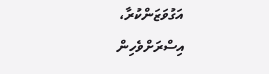އަގުވަޒަންކުރާ، އިސްރަށްވެހިން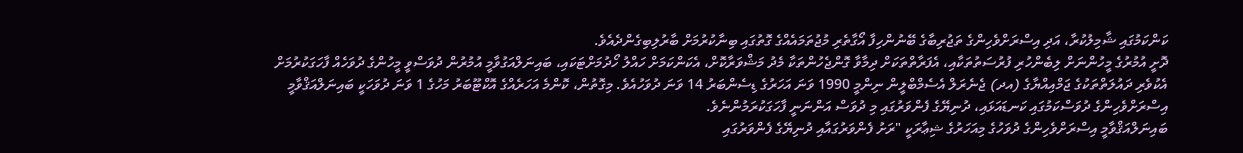ކަންކަމުގައި ޝާމިލުކުރާ، އަދި އިސްރަށްވެހިންގެ ތަޖުރިބާގެ ބޭނުންހިފާ އޯގާތެރި މުޖުތަމައެއްގެ ގޮތުގައި ބިނާކުރުމަށް ބާރުލިބިގެންދެއެވެ.
ދޮށީ އުމުރުގެ މީހުންނަށް ލިބެންހުރި ފުރުސަތުތަކާއި، އެފަރާތްތަކަށް ދިމާވާ ގޮންޖެހުންތަކާ މެދު މަޝްވަރާކޮށް، އެކަންކަމަށް ހައްލު ހޯދުމަށްޓަކައި، ބައިނަލްއަގުވާމީ އުމުރުން ދުވަސްވީ މީހުންގެ ދުވަހެއް ފާހަގަކުރުމަށް އެކުވެރި ދައުލަތްތަކުގެ ޖަމްއިއްޔާގެ (އދ) ޖެނެރަލް އެސެމްބްލީން ނިންމީ 1990 ވަނަ އަހަރުގެ ޑިސެންބަރު 14 ވަނަ ދުވަހުއެވެ. މިގޮތުން، ކޮންމެ އަހަރެއްގެ އޮކްޓޫބަރު މަހުގެ 1 ވަނަ ދުވަހަކީ ބައިނަލްއަޤްވާމީ އިސްރަށްވެހިންގެ ދުވަސްކަމުގައި ކަނޑައަޅައި، ދުނިޔޭގެ ފެންވަރުގައި މި ދުވަސް އަންނަނީ ފާހަގަކުރަމުންނެވެ.
ބައިނަލްއަޤްވާމީ އިސްރަށްވެހިންގެ ދުވަހުގެ މިއަހަރުގެ ޝިޢާރަކީ "ރަށު ފެންވަރުގައާއި ދުނިޔޭގެ ފެންވަރުގައި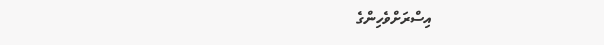އިސްރަށްވެހިންގެ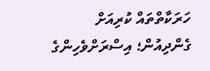ހަރަކާތްތައް ކުރިއަށް ގެންދިއުން؛ އިސްރަށްވެހިންގެ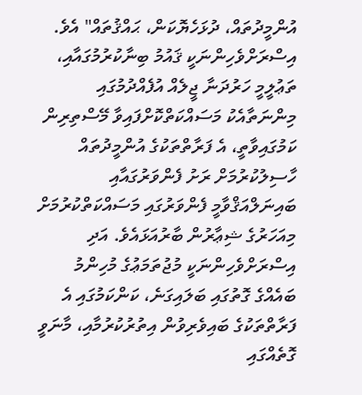އުންމީދުތައް، ދުޅަހެޔޮކަން، ޙައްޤުތައް" އެވެ. އިސްރަށްވެހިންނަކީ ޤައުމު ބިނާކުރުމުގައާއި، ތަޢުލީމީ ހަރުދަނާ ޖީލެއް އުފެއްދުމުގައި މިންނަތާއެކު މަސައްކަތްކޮށްފައިވާ މޭސްތިރިން ކަމުގައިވާތީ، އެ ފަރާތްތަކުގެ އުންމީދުތައް ހާސިލުކުރުމަށް ރަށު ފެންވަރުގައާއި ބައިނަލްއަޤްވާމީ ފެންވަރުގައި މަސައްކަތްކުރުމަށް މިއަހަރުގެ ޝިޢާރުން ބާރުއަޅައެވެ. އަދި އިސްރަށްވެހިންނަކީ މުޖުތަމަޢުގެ މުހިންމު ބައެއްގެ ގޮތުގައި ބަލައިގަނެ، ކަންކަމުގައި އެ ފަރާތްތަކުގެ ބައިވެރިވުން އިތުރުކުރުމާއި، މާނަވީ ގޮތެއްގައި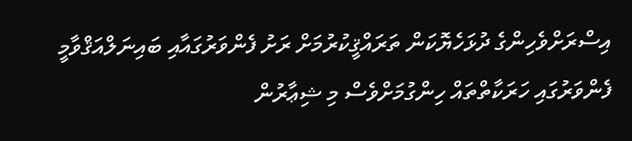އިސްރަށްވެހިންގެ ދުޅަހެޔޮކަން ތަރައްޤީކުރުމަށް ރަށު ފެންވަރުގައާއި ބައިނަލްއަޤްވާމީ ފެންވަރުގައި ހަރަކާތްތައް ހިންގުމަށްވެސް މި ޝިޢާރުން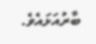ބާރުއަޅައެވެ.